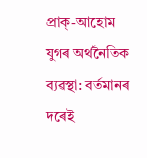প্ৰাক্-আহোম যুগৰ অর্থনৈতিক ব্যৱস্থা: বৰ্তমানৰ দৰেই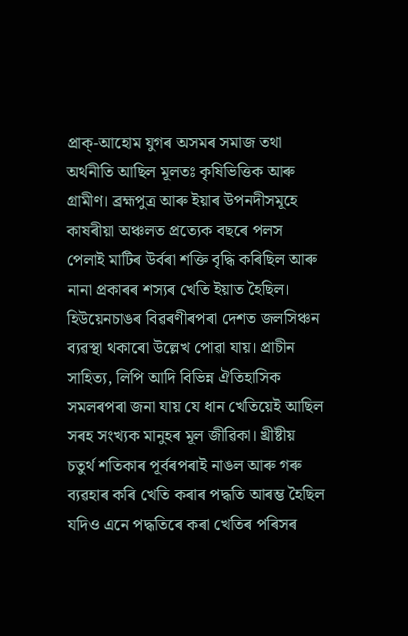প্ৰাক্-আহোম যুগৰ অসমৰ সমাজ তথা অর্থনীতি আছিল মূলতঃ কৃষিভিত্তিক আৰু গ্রামীণ। ব্রহ্মপুত্ৰ আৰু ইয়াৰ উপনদীসমূহে কাষৰীয়া অঞ্চলত প্রত্যেক বছৰে পলস পেলাই মাটিৰ উৰ্বৰা শক্তি বৃদ্ধি কৰিছিল আৰু নানা প্ৰকাৰৰ শস্যৰ খেতি ইয়াত হৈছিল। হিউয়েনচাঙৰ বিৱৰণীৰপৰা দেশত জলসিঞ্চন ব্যৱস্থা থকাৰো উল্লেখ পোৱা যায়। প্রাচীন সাহিত্য, লিপি আদি বিভিন্ন ঐতিহাসিক সমলৰপৰা জনা যায় যে ধান খেতিয়েই আছিল সৰহ সংখ্যক মানুহৰ মূল জীৱিকা। খ্ৰীষ্টীয় চতুর্থ শতিকাৰ পূৰ্বৰপৰাই নাঙল আৰু গৰু ব্যৱহাৰ কৰি খেতি কৰাৰ পদ্ধতি আৰম্ভ হৈছিল যদিও এনে পদ্ধতিৰে কৰা খেতিৰ পৰিসৰ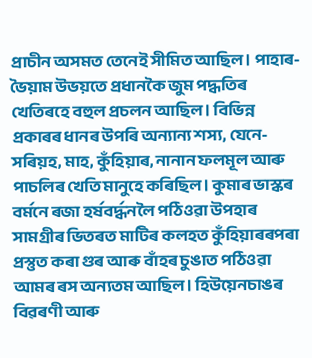প্ৰাচীন অসমত তেনেই সীমিত আছিল। পাহাৰ-ভৈয়াম উভয়তে প্ৰধানকৈ জুম পদ্ধতিৰ খেতিৰহে বহুল প্রচলন আছিল। বিভিন্ন প্ৰকাৰৰ ধানৰ উপৰি অন্যান্য শস্য, যেনে- সৰিয়হ, মাহ, কুঁহিয়াৰ, নানান ফলমূল আৰু পাচলিৰ খেতি মানুহে কৰিছিল। কুমাৰ ভাস্কৰ বৰ্মনে ৰজা হর্ষবর্দ্ধনলৈ পঠিওৱা উপহাৰ সামগ্ৰীৰ ভিতৰত মাটিৰ কলহত কুঁহিয়াৰৰপৰা প্ৰস্তুত কৰা গুৰ আৰু বাঁহৰ চুঙাত পঠিওৱা আমৰ ৰস অন্যতম আছিল। হিউয়েনচাঙৰ বিৱৰণী আৰু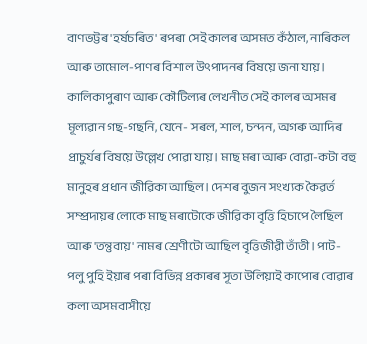বাণভট্টৰ 'হৰ্ষচৰিত' ৰপৰা সেই কালৰ অসমত কঁঠাল, নাৰিকল আৰু তামোল-পাণৰ বিশাল উৎপাদনৰ বিষয়ে জনা যায়। কালিকাপুৰাণ আৰু কৌটিল্যৰ লেখনীত সেই কালৰ অসমৰ মূল্যৱান গছ-গছনি, যেনে- সৰল, শাল, চন্দন, অগৰু আদিৰ প্ৰাচুৰ্যৰ বিষয়ে উল্লেখ পোৱা যায়। মাছ মৰা আৰু বোৱা-কটা বহু মানুহৰ প্ৰধান জীৱিকা আছিল। দেশৰ বুজন সংখ্যক কৈৱৰ্ত সম্প্ৰদায়ৰ লোকে মাছ মৰাটোকে জীৱিকা বৃত্তি হিচাপে লৈছিল আৰু 'তন্তুবায়' নামৰ শ্ৰেণীটো আছিল বৃত্তিজীৱী তাঁতী। পাট-পলু পুহি ইয়াৰ পৰা বিভিন্ন প্ৰকাৰৰ সূতা উলিয়াই কাপোৰ বোৱাৰ কলা অসমবাসীয়ে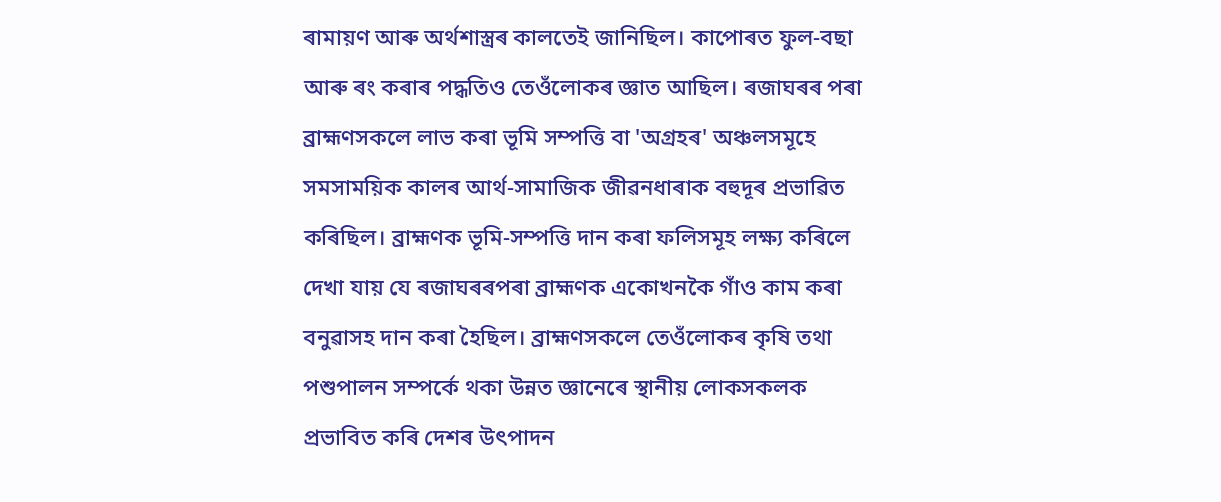ৰামায়ণ আৰু অর্থশাস্ত্ৰৰ কালতেই জানিছিল। কাপোৰত ফুল-বছা আৰু ৰং কৰাৰ পদ্ধতিও তেওঁলোকৰ জ্ঞাত আছিল। ৰজাঘৰৰ পৰা ব্রাহ্মণসকলে লাভ কৰা ভূমি সম্পত্তি বা 'অগ্ৰহৰ' অঞ্চলসমূহে সমসাময়িক কালৰ আৰ্থ-সামাজিক জীৱনধাৰাক বহুদূৰ প্ৰভাৱিত কৰিছিল। ব্রাহ্মণক ভূমি-সম্পত্তি দান কৰা ফলিসমূহ লক্ষ্য কৰিলে দেখা যায় যে ৰজাঘৰৰপৰা ব্ৰাহ্মণক একোখনকৈ গাঁও কাম কৰা বনুৱাসহ দান কৰা হৈছিল। ব্রাহ্মণসকলে তেওঁলোকৰ কৃষি তথা পশুপালন সম্পৰ্কে থকা উন্নত জ্ঞানেৰে স্থানীয় লোকসকলক প্রভাবিত কৰি দেশৰ উৎপাদন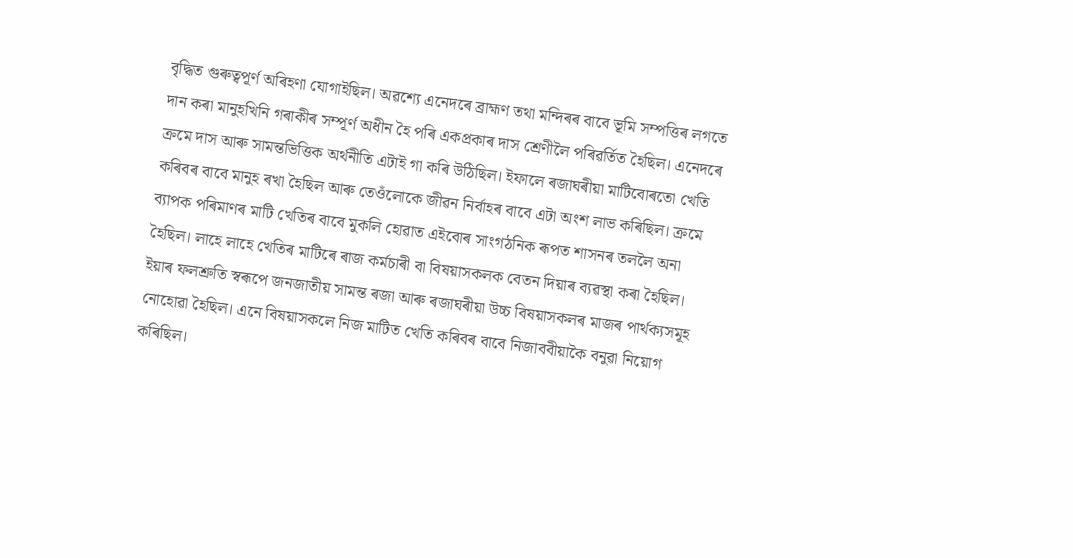বৃদ্ধিত গুৰুত্বপূৰ্ণ অৰিহণা যোগাইছিল। অৱশ্যে এনেদৰে ব্ৰাহ্মণ তথা মন্দিৰৰ বাবে ভূমি সম্পত্তিৰ লগতে দান কৰা মানুহখিনি গৰাকীৰ সম্পূৰ্ণ অধীন হৈ পৰি একপ্ৰকাৰ দাস শ্ৰেণীলৈ পৰিৱৰ্তিত হৈছিল। এনেদৰে ক্ৰমে দাস আৰু সামন্তভিত্তিক অর্থনীতি এটাই গা কৰি উঠিছিল। ইফালে ৰজাঘৰীয়া মাটিবোৰতো খেতি কৰিবৰ বাবে মানুহ ৰখা হৈছিল আৰু তেওঁলোকে জীৱন নির্বাহৰ বাবে এটা অংশ লাভ কৰিছিল। ক্রমে ব্যাপক পৰিমাণৰ মাটি খেতিৰ বাবে মুকলি হোৱাত এইবোৰ সাংগঠনিক ৰূপত শাসনৰ তললৈ অনা হৈছিল। লাহে লাহে খেতিৰ মাটিৰে ৰাজ কৰ্মচাৰী বা বিষয়াসকলক বেতন দিয়াৰ ব্যৱস্থা কৰা হৈছিল। ইয়াৰ ফলশ্রুতি স্বৰূপে জনজাতীয় সামন্ত ৰজা আৰু ৰজাঘৰীয়া উচ্চ বিষয়াসকলৰ মাজৰ পাৰ্থক্যসমূহ নোহোৱা হৈছিল। এনে বিষয়াসকলে নিজ মাটিত খেতি কৰিবৰ বাবে নিজাববীয়াকৈ বনুৱা নিয়োগ কৰিছিল।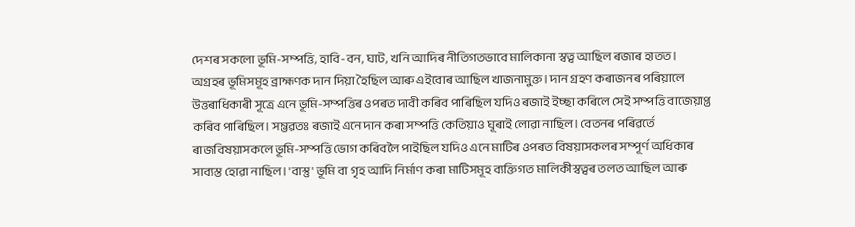দেশৰ সকলো ভূমি-সম্পত্তি, হাবি-বন, ঘাট, খনি আদিৰ নীতিগতভাবে মালিকানা স্বত্ব আছিল ৰজাৰ হাতত। অগ্রহৰ ভূমিসমূহ ব্রাহ্মণক দান দিয়া হৈছিল আৰু এইবোৰ আছিল খাজনামুক্ত। দান গ্রহণ কৰাজনৰ পৰিয়ালে উত্তৰাধিকাৰী সূত্রে এনে ভূমি-সম্পত্তিৰ ওপৰত দাবী কৰিব পাৰিছিল যদিও ৰজাই ইচ্ছা কৰিলে সেই সম্পত্তি বাজেয়াপ্ত কৰিব পাৰিছিল। সম্ভৱতঃ ৰজাই এনে দান কৰা সম্পত্তি কেতিয়াও ঘূৰাই লোৱা নাছিল। বেতনৰ পৰিৱৰ্তে ৰাজবিষয়াসকলে ভূমি-সম্পত্তি ভোগ কৰিবলৈ পাইছিল যদিও এনে মাটিৰ ওপৰত বিষয়াসকলৰ সম্পূৰ্ণ অধিকাৰ সাব্যস্ত হোৱা নাছিল। 'বাস্তু' ভূমি বা গৃহ আদি নিৰ্মাণ কৰা মাটিসমূহ ব্যক্তিগত মালিকীস্বত্বৰ তলত আছিল আৰু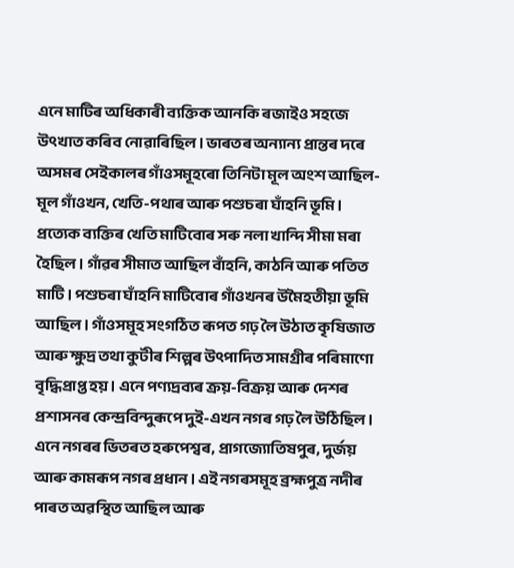এনে মাটিৰ অধিকাৰী ব্যক্তিক আনকি ৰজাইও সহজে উৎখাত কৰিব নোৱাৰিছিল। ভাৰতৰ অন্যান্য প্ৰান্তৰ দৰে অসমৰ সেইকালৰ গাঁওসমূহৰো তিনিটা মূল অংশ আছিল- মূল গাঁওখন, খেতি-পথাৰ আৰু পশুচৰা ঘাঁহনি ভূমি। প্রত্যেক ব্যক্তিৰ খেতি মাটিবোৰ সৰু নলা খান্দি সীমা মৰা হৈছিল। গাঁৱৰ সীমাত আছিল বাঁহনি, কাঠনি আৰু পতিত মাটি। পশুচৰা ঘাঁহনি মাটিবোৰ গাঁওখনৰ উমৈহতীয়া ভূমি আছিল। গাঁওসমূহ সংগঠিত ৰূপত গঢ় লৈ উঠাত কৃষিজাত আৰু ক্ষুদ্র তথা কুটীৰ শিল্পৰ উৎপাদিত সামগ্ৰীৰ পৰিমাণো বৃদ্ধিপ্রাপ্ত হয়। এনে পণ্যদ্রব্যৰ ক্রয়-বিক্রয় আৰু দেশৰ প্ৰশাসনৰ কেন্দ্ৰবিন্দুৰূপে দুই-এখন নগৰ গঢ় লৈ উঠিছিল। এনে নগৰৰ ভিতৰত হৰুপেশ্বৰ, প্ৰাগজ্যোতিষপুৰ, দুৰ্জয় আৰু কামৰূপ নগৰ প্ৰধান। এই নগৰসমূহ ব্ৰহ্মপুত্ৰ নদীৰ পাৰত অৱস্থিত আছিল আৰু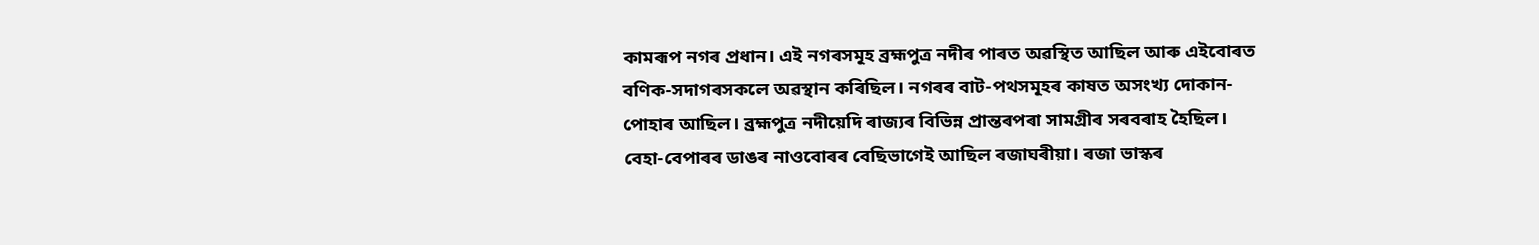কামৰূপ নগৰ প্ৰধান। এই নগৰসমূহ ব্ৰহ্মপুত্ৰ নদীৰ পাৰত অৱস্থিত আছিল আৰু এইবোৰত বণিক-সদাগৰসকলে অৱস্থান কৰিছিল। নগৰৰ বাট-পথসমূহৰ কাষত অসংখ্য দোকান-পোহাৰ আছিল। ব্রহ্মপুত্র নদীয়েদি ৰাজ্যৰ বিভিন্ন প্ৰান্তৰপৰা সামগ্ৰীৰ সৰবৰাহ হৈছিল। বেহা-বেপাৰৰ ডাঙৰ নাওবোৰৰ বেছিভাগেই আছিল ৰজাঘৰীয়া। ৰজা ভাস্কৰ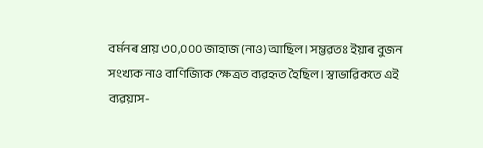বৰ্মনৰ প্ৰায় ৩০,০০০ জাহাজ (নাও) আছিল। সম্ভৱতঃ ইয়াৰ বুজন সংখ্যক নাও বাণিজ্যিক ক্ষেত্ৰত ব্যৱহৃত হৈছিল। স্বাভাৱিকতে এই ব্যৱয়াস-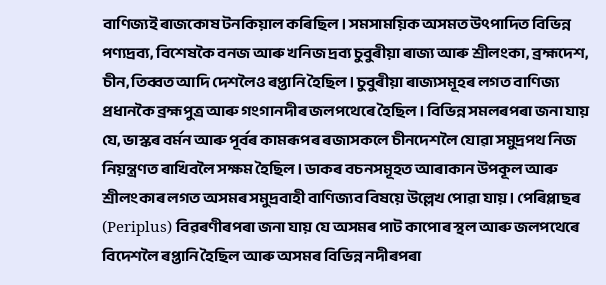বাণিজ্যই ৰাজকোষ টনকিয়াল কৰিছিল। সমসাময়িক অসমত উৎপাদিত বিভিন্ন পণ্যদ্রব্য, বিশেষকৈ বনজ আৰু খনিজ দ্রব্য চুবুৰীয়া ৰাজ্য আৰু শ্ৰীলংকা, ব্রহ্মদেশ, চীন, তিব্বত আদি দেশলৈও ৰপ্তানি হৈছিল। চুবুৰীয়া ৰাজ্যসমূহৰ লগত বাণিজ্য প্ৰধানকৈ ব্ৰহ্মপুত্ৰ আৰু গংগানদীৰ জলপথেৰে হৈছিল। বিভিন্ন সমলৰপৰা জনা যায় যে, ভাস্কৰ বৰ্মন আৰু পূৰ্বৰ কামৰূপৰ ৰজাসকলে চীনদেশলৈ যোৱা সমুদ্রপথ নিজ নিয়ন্ত্রণত ৰাখিবলৈ সক্ষম হৈছিল। ডাকৰ বচনসমূহত আৰাকান উপকূল আৰু শ্রীলংকাৰ লগত অসমৰ সমুদ্রবাহী বাণিজ্যব বিষয়ে উল্লেখ পোৱা যায়। পেৰিপ্লাছৰ (Periplus) বিৱৰণীৰপৰা জনা যায় যে অসমৰ পাট কাপোৰ স্থল আৰু জলপথেৰে বিদেশলৈ ৰপ্তানি হৈছিল আৰু অসমৰ বিভিন্ন নদীৰপৰা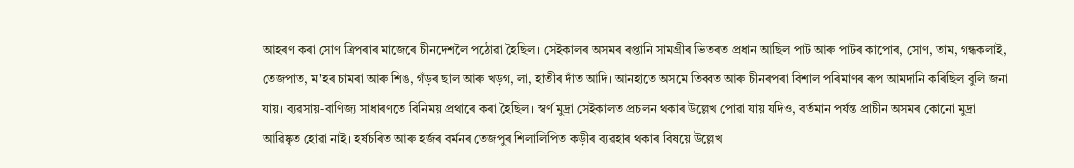আহৰণ কৰা সোণ ত্ৰিপৰাৰ মাজেৰে চীনদেশলৈ পঠোৱা হৈছিল। সেইকালৰ অসমৰ ৰপ্তানি সামগ্ৰীৰ ভিতৰত প্ৰধান আছিল পাট আৰু পাটৰ কাপোৰ, সোণ, তাম, গন্ধকলাই, তেজপাত, ম'হৰ চামৰা আৰু শিঙ, গঁড়ৰ ছাল আৰু খড়গ, লা, হাতীৰ দাঁত আদি। আনহাতে অসমে তিব্বত আৰু চীনৰপৰা বিশাল পৰিমাণৰ ৰূপ আমদানি কৰিছিল বুলি জনা যায়। ব্যৱসায়-বাণিজ্য সাধাৰণতে বিনিময় প্ৰথাৰে কৰা হৈছিল। স্বর্ণ মুদ্রা সেইকালত প্রচলন থকাৰ উল্লেখ পোৱা যায় যদিও, বৰ্তমান পর্যন্ত প্রাচীন অসমৰ কোনো মুদ্রা আৱিষ্কৃত হোৱা নাই। হর্ষচৰিত আৰু হৰ্জৰ বৰ্মনৰ তেজপুৰ শিলালিপিত কড়ীৰ ব্যৱহাৰ থকাৰ বিষয়ে উল্লেখ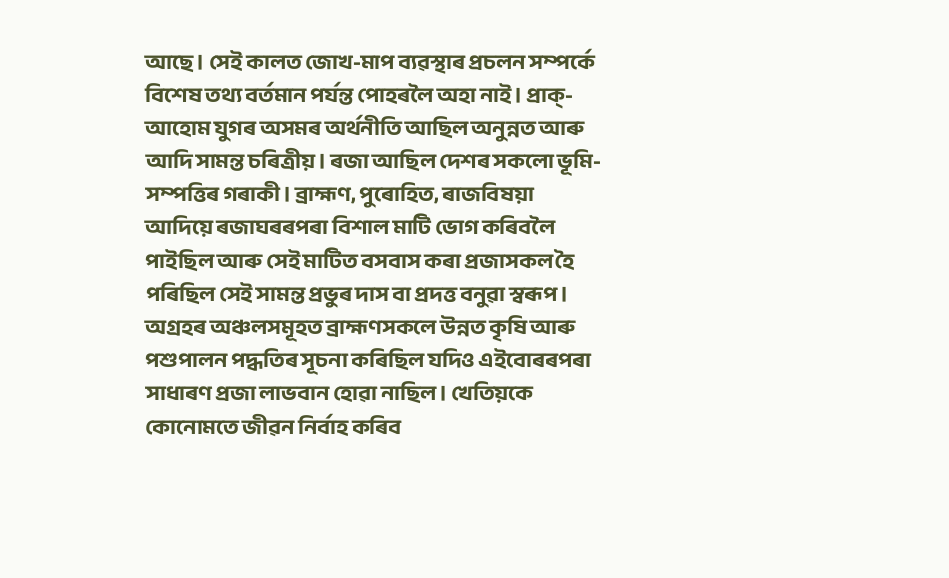আছে। সেই কালত জোখ-মাপ ব্যৱস্থাৰ প্ৰচলন সম্পর্কে বিশেষ তথ্য বর্তমান পর্যন্ত পোহৰলৈ অহা নাই। প্রাক্-আহোম যুগৰ অসমৰ অর্থনীতি আছিল অনুন্নত আৰু আদি সামন্ত চৰিত্ৰীয়। ৰজা আছিল দেশৰ সকলো ভূমি-সম্পত্তিৰ গৰাকী। ব্ৰাহ্মণ, পুৰোহিত, ৰাজবিষয়া আদিয়ে ৰজাঘৰৰপৰা বিশাল মাটি ভোগ কৰিবলৈ পাইছিল আৰু সেই মাটিত বসবাস কৰা প্ৰজাসকল হৈ পৰিছিল সেই সামন্ত প্ৰভুৰ দাস বা প্রদত্ত বনুৱা স্বৰূপ। অগ্ৰহৰ অঞ্চলসমূহত ব্রাহ্মণসকলে উন্নত কৃষি আৰু পশুপালন পদ্ধতিৰ সূচনা কৰিছিল যদিও এইবোৰৰপৰা সাধাৰণ প্রজা লাভবান হোৱা নাছিল। খেতিয়কে কোনোমতে জীৱন নিৰ্বাহ কৰিব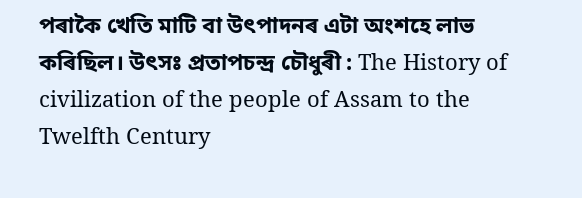পৰাকৈ খেতি মাটি বা উৎপাদনৰ এটা অংশহে লাভ কৰিছিল। উৎসঃ প্রতাপচন্দ্ৰ চৌধুৰী : The History of civilization of the people of Assam to the Twelfth Century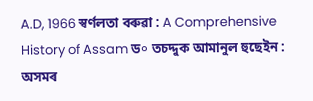A.D, 1966 স্বৰ্ণলতা বৰুৱা : A Comprehensive History of Assam ড० তচদ্দুক আমানুল হুছেইন : অসমৰ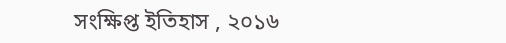সংক্ষিপ্ত ইতিহাস , ২০১৬